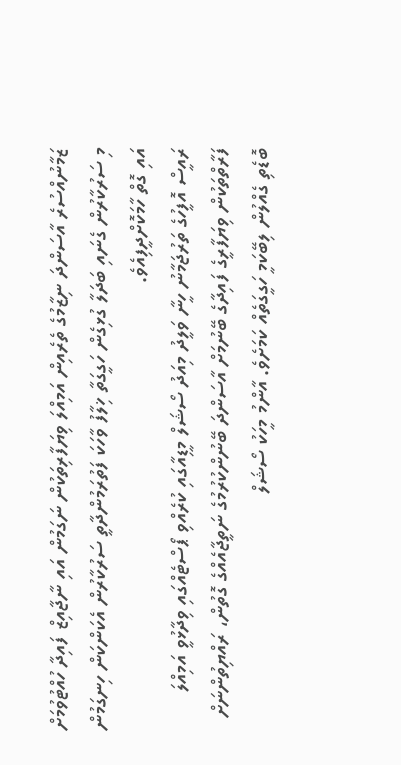ޒަމާނުއްސުރެ އާސަންދަ ނިޒާމުގެ ތެރެއިން އަމިއްލަ ވިޔަފާރިތަކުން ނަގަމުން އައި ނާޖާއިޒް ފައިދާ ހުއްޓުވުމަށް މި ސަރުކާރުން ގެނައި ބަދަލާ ގުޅިގެން ހަގީގަތާ ޚިލާފު ވާހަކަ ފަތުރަމުންދާތީ ސަރުކާރުން އެކަންކަން ހިނގަމުން އައި ގޮތް ހާމަކޮށްދީފިއެވެ.
ރައީސް އޮފީހުގެ ތަރުޖަމާނު ހީނާ ވަލީދު މިއަދު ސޯޝަލް މީޑިއާގައި ކުރެއްވި ޕޯސްޓެއްގައި ވިދާޅުވީ އަމިއްލަ ފަރާތްތަކުން ވިޔަފާރީގެ ފައިދާގެ ބޭނުމަށް އާސަންދަ ބޭނުންކުރުމުގެ ނަތީޖާއެއްގެ ގޮތުން، ރައްޔިތުންނަށް ބޮޑެތި ގެއްލުން ލިބޭކަމީ ހަގީގަތެއް ކަމަށެވެ. އާންމު މީހަކު ސޯޝަލް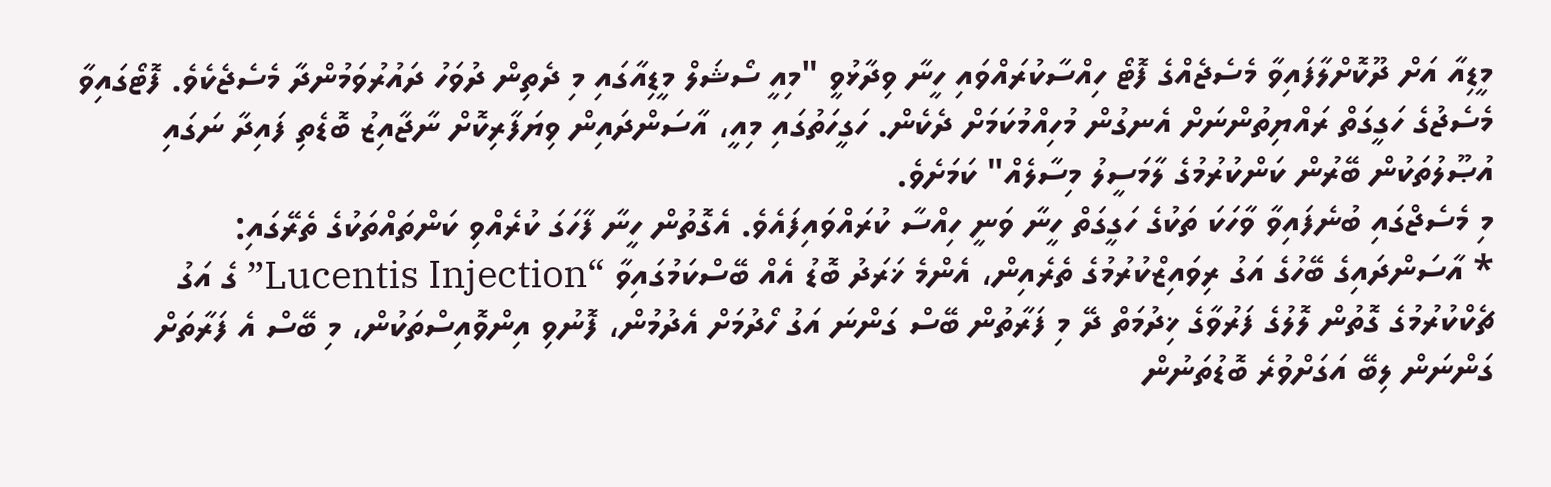މީޑިއާ އަށް ދޫކޮށްލާފައިވާ މެސެޖެއްގެ ފޮޓޯ ހިއްސާކުރައްވައި ހީނާ ވިދާޅުވީ "މިއީ ސޯޝަލް މީޑިއާގައި މި ދެތިން ދުވަހު ދައުރުވަމުންދާ މެސެޖެކެވެ. ފޮޓޯގައިވާ މެސެޖުގެ ހަގީގަތް ރައްޔިތުންނަށް އެނގުން މުހިއްމުކަމަށް ދެކެން. ހަގީހަތުގައި މިއީ، އާސަންދައިން ވިޔަފާރިކޮށް ނާޖާއިޒު ބޮޑެތި ފައިދާ ނަގައި އުޞޫލުތަކުން ބޭރުން ކަންކުރުމުގެ ލާމަސީލު މިސާލެއް" ކަމަށެވެ.
މި މެސެޖްގައި ބުނެފައިވާ ވާހަކަ ތަކުގެ ހަގީގަތް ހީނާ ވަނީ ހިއްސާ ކުރައްވައިފައެވެ. އެގޮތުން ހީނާ ފާހަގަ ކުރެއްވި ކަންތައްތަކުގެ ތެރޭގައި:
* އާސަންދައިގެ ބޭހުގެ އަގު ރިވައިޒްކުރުމުގެ ތެރެއިން، އެންމެ ޚަރަދު ބޮޑު އެއް ބޭސްކަމުގައިވާ “Lucentis Injection” ގެ އަގު ޗެކްކުރުމުގެ ގޮތުން ލޮލުގެ ފަރުވާގެ ޚިދުމަތް ދޭ މި ފަރާތުން ބޭސް ގަންނަ އަގު ހޯދުމަށް އެދުމުން، ފޮނުވި އިންވޮއިސްތަކުން، މި ބޭސް އެ ފަރާތަށް ގަންނަން ލިބޭ އަގަށްވުރެ ބޮޑުތަނުން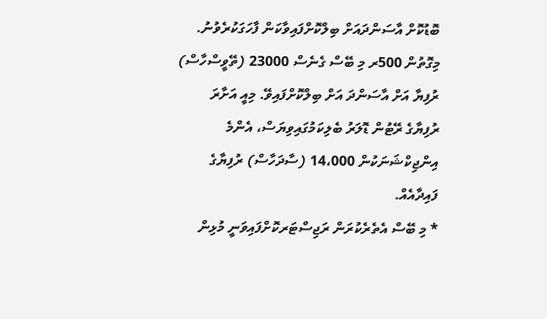ބޮޑުކޮށް އާސަންދައަށް ބިލްކޮށްފައިވާކަން ފާހަގަކުރެވުނު. މިގޮތުން 500ރ މި ބޭސް ގެނެސް 23000 (ތޭވީސްހާސް) ރުފިޔާ އަށް އާސަންދަ އަށް ބިލްކޮށްފައިވޭ. މިއީ އަށާރަ ރުފިޔާގެ ރޭޓުން ޑޮލަރު ބެލިކަމުގައިވިޔަސް، އެންމެ އިންޖިކްޝަނަކުން 14،000 (ސާދަހާސް) ރުފިޔާގެ ފައިދާއެއް.
* މި ބޭސް އެތެރެކުރަން ރަޖިސްޓަރކޮށްފައިވަނީ މުޅިން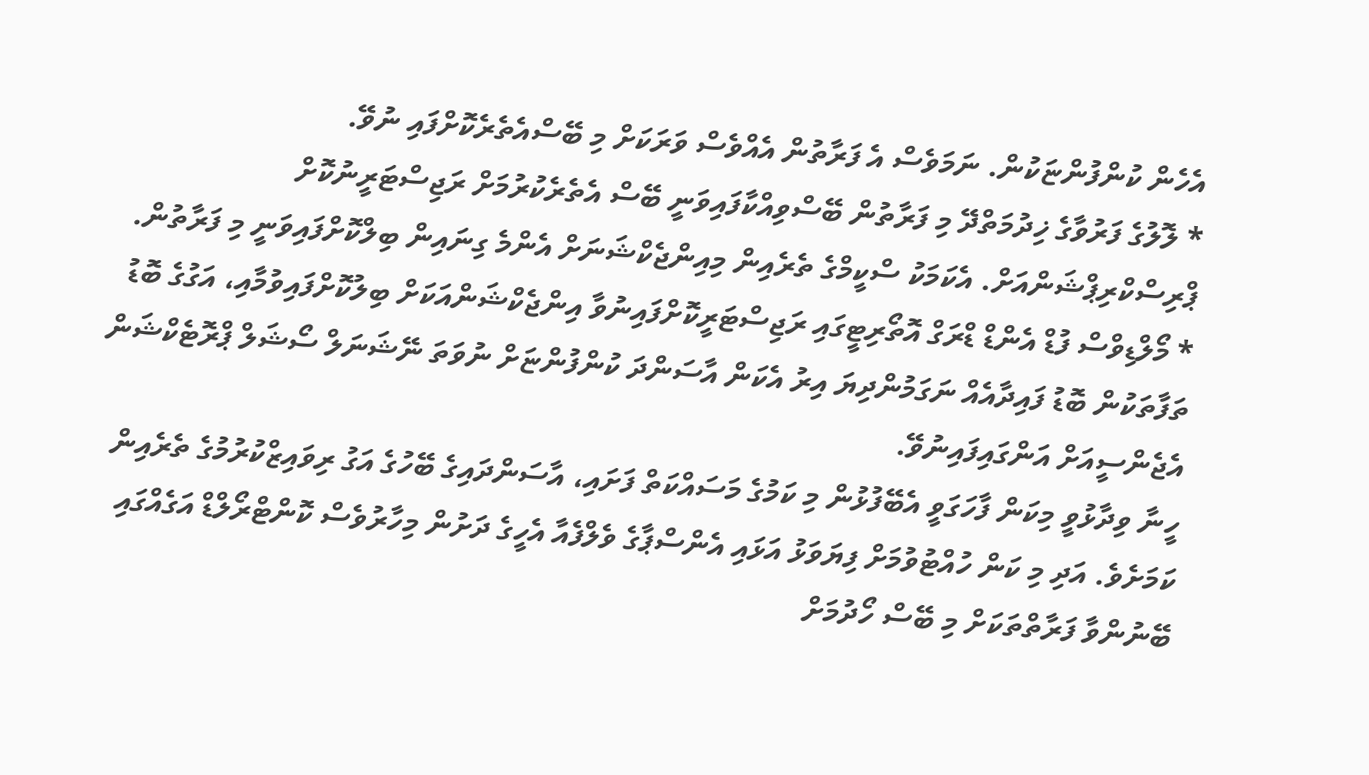އެހެން ކުންފުންޏަކުން. ނަމަވެސް އެ ފަރާތުން އެއްވެސް ވަރަކަށް މި ބޭސްއެތެރެކޮށްފައި ނުވޭ.
* ލޮލުގެ ފަރުވާގެ ޚިދުމަތްދޭ މި ފަރާތުން ބޭސްވިއްކާފައިވަނީ ބޭސް އެތެރެކުރުމަށް ރަޖިސްޓަރީނުކޮށް ޕްރިސްކްރިޕްޝަންއަށް. އެކަމަކު ސްކީމްގެ ތެރެއިން މިއިންޖެކްޝަނަށް އެންމެ ގިނައިން ބިލްކޮށްފައިވަނީ މި ފަރާތުން.
* މޯލްޑިވްސް ފުޑް އެންޑް ޑްރަގް އޮތޯރިޓީގައި ރަޖިސްޓަރީކޮށްފައިނުވާ އިންޖެކްޝަންއަކަށް ބިލުކޮށްފައިވުމާއި، އަގުގެ ބޮޑު ތަފާތަކުން ބޮޑު ފައިދާއެއް ނަގަމުންދިޔަ އިރު އެކަން އާސަންދަ ކުންފުންޏަށް ނުވަތަ ނޭޝަނަލް ސޯޝަލް ޕްރޮޓެކްޝަން އެޖެންސީއަށް އަންގައިފައިނުވޭ.
ހީނާ ވިދާޅުވީ މިކަން ފާހަގަވީ އެބޭފުޅުން މި ކަމުގެ މަސައްކަތް ފަށައި، އާސަންދައިގެ ބޭހުގެ އަގު ރިވައިޒްކުރުމުގެ ތެރެއިން ކަމަށެވެ. އަދި މި ކަން ހުއްޓުވުމަށް ފިޔަވަޅު އަޅައި އެންސްޕާގެ ވެލްފެއާ އެހީގެ ދަށުން މިހާރުވެސް ކޮންޓްރޯލްޑް އަގެއްގައި ބޭނުންވާ ފަރާތްތަކަށް މި ބޭސް ހޯދުމަށް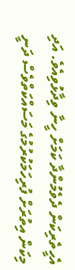އެހީތެރިކަން ދެވެމުންދާ ކަމަށް ހީނާ ވިދާޅުވިއެވެ. އަދި މިކަން އިތުރަށް ފުރިހަމަކުރުމުގެ މަސައްކަތްވެސް ދަނީ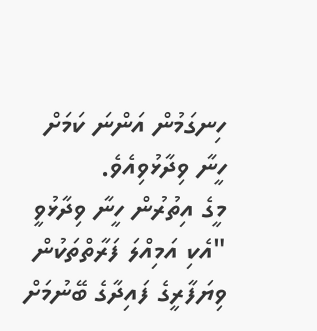ހިނގަމުން އަންނަ ކަމަށް ހީނާ ވިދާޅުވިއެވެ.
މީގެ އިތުރުން ހީނާ ވިދާޅުވީ "އެކި އަމިއްލަ ފަރާތްތަކުން ވިޔަފާރީގެ ފައިދާގެ ބޭނުމަށް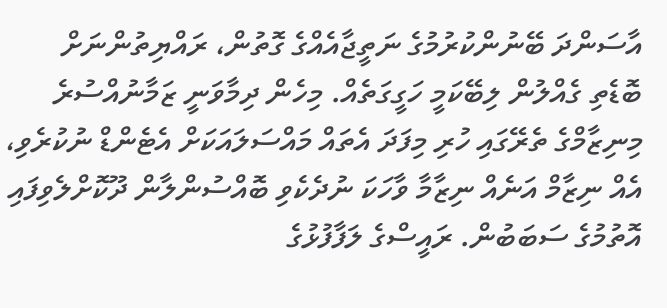އާސަންދަ ބޭނުންކުރުމުގެ ނަތީޖާއެއްގެ ގޮތުން، ރައްޔިތުންނަށް ބޮޑެތި ގެއްލުން ލިބޭކަމީ ހަގީގަތެއް. މިހެން ދިމާވަނީ ޒަމާނުއްސުރެ މިނިޒާމްގެ ތެރޭގައި ހުރި މިފަދަ އެތައް މައްސަލައަކަށް އެޓެންޑް ނުކުރެވި، އެއް ނިޒާމް އަނެއް ނިޒާމާ ވާހަކަ ނުދެކެވި ބޮއްސުންލާން ދޫކޮށްލެވިފައި އޮތުމުގެ ސަބަބުން. ރައީސްގެ ލަފާފުޅުގެ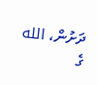ދަށުން، الله ގެ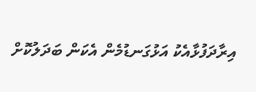އިރާދަފުޅާއެކު އަޅުގަނޑުމެން އެކަން ބަދަލުކޮށް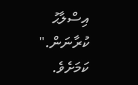އިސްލާޙު ކުރާނަން." ކަމަށެވެ.